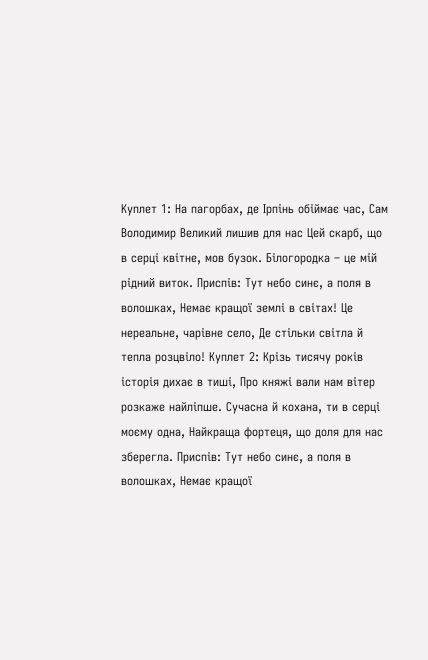Куплет 1: На пагорбах, де Ірпінь обіймає час, Сам Володимир Великий лишив для нас Цей скарб, що в серці квітне, мов бузок. Білогородка – це мій рідний виток. Приспів: Тут небо синє, а поля в волошках, Немає кращої землі в світах! Це нереальне, чарівне село, Де стільки світла й тепла розцвіло! Куплет 2: Крізь тисячу років історія дихає в тиші, Про княжі вали нам вітер розкаже найліпше. Сучасна й кохана, ти в серці моєму одна, Найкраща фортеця, що доля для нас зберегла. Приспів: Тут небо синє, а поля в волошках, Немає кращої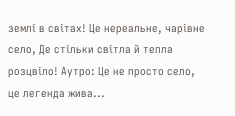землі в світах! Це нереальне, чарівне село, Де стільки світла й тепла розцвіло! Аутро: Це не просто село, це легенда жива...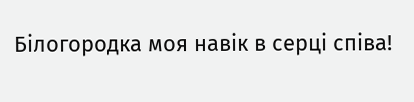Білогородка моя навік в серці співа!